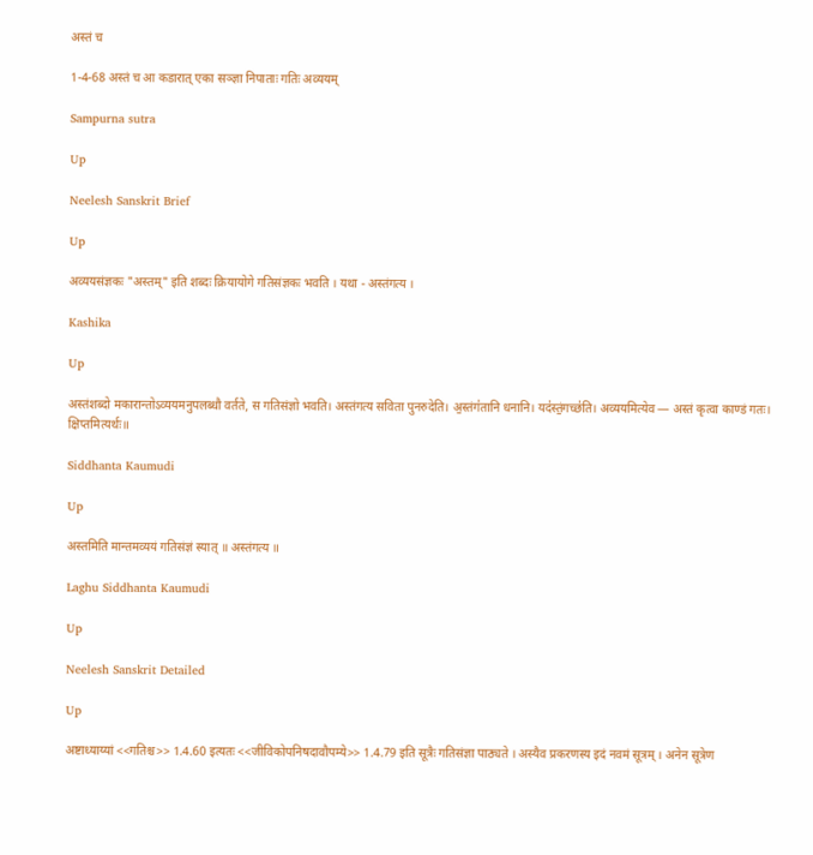अस्तं च

1-4-68 अस्तं च आ कडारात् एका सञ्ज्ञा निपाताः गतिः अव्ययम्

Sampurna sutra

Up

Neelesh Sanskrit Brief

Up

अव्ययसंज्ञकः "अस्तम्" इति शब्दः क्रियायोगे गतिसंज्ञकः भवति । यथा - अस्तंगत्य ।

Kashika

Up

अस्तंशब्दो मकारान्तोऽव्ययमनुपलब्धौ वर्तते, स गतिसंज्ञो भवति। अस्तंगत्य सविता पुनरुदेति। अ॒स्तंग॑तानि धनानि। यद॑स्तं॒गच्छ॑ति। अव्ययमित्येव — अस्तं कृत्वा काण्डं गतः। क्षिप्तमित्यर्थः॥

Siddhanta Kaumudi

Up

अस्तमिति मान्तमव्ययं गतिसंज्ञं स्यात् ॥ अस्तंगत्य ॥

Laghu Siddhanta Kaumudi

Up

Neelesh Sanskrit Detailed

Up

अष्टाध्याय्यां <<गतिश्च>> 1.4.60 इत्यतः <<जीविकोपनिषदावौपम्ये>> 1.4.79 इति सूत्रैः गतिसंज्ञा पाठ्यते । अस्यैव प्रकरणस्य इदं नवमं सूत्रम् । अनेन सूत्रेण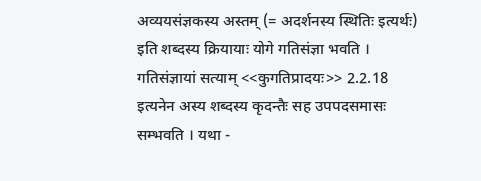अव्ययसंज्ञकस्य अस्तम् (= अदर्शनस्य स्थितिः इत्यर्थः) इति शब्दस्य क्रियायाः योगे गतिसंज्ञा भवति । गतिसंज्ञायां सत्याम् <<कुगतिप्रादयः>> 2.2.18 इत्यनेन अस्य शब्दस्य कृदन्तैः सह उपपदसमासः सम्भवति । यथा -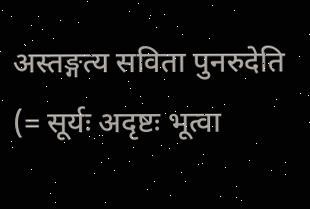अस्तङ्गत्य सविता पुनरुदेति (= सूर्यः अदृष्टः भूत्वा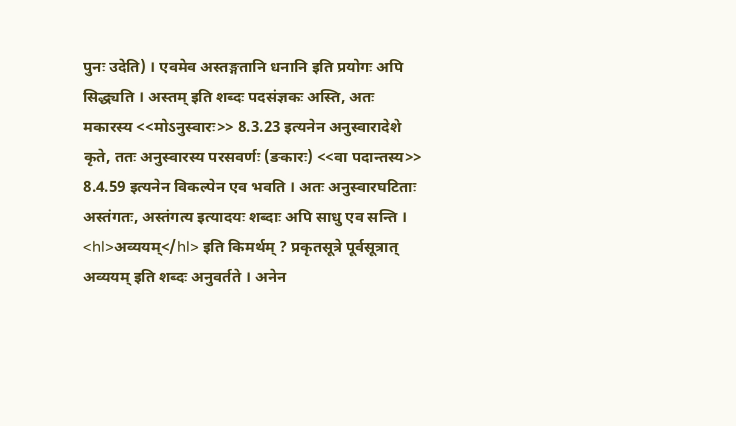पुनः उदेति) । एवमेव अस्तङ्गतानि धनानि इति प्रयोगः अपि सिद्ध्यति । अस्तम् इति शब्दः पदसंज्ञकः अस्ति, अतः मकारस्य <<मोऽनुस्वारः>> 8.3.23 इत्यनेन अनुस्वारादेशे कृते, ततः अनुस्वारस्य परसवर्णः (ङकारः) <<वा पदान्तस्य>> 8.4.59 इत्यनेन विकल्पेन एव भवति । अतः अनुस्वारघटिताः अस्तंगतः, अस्तंगत्य इत्यादयः शब्दाः अपि साधु एव सन्ति । <hl>अव्ययम्</hl> इति किमर्थम् ? प्रकृतसूत्रे पूर्वसूत्रात् अव्ययम् इति शब्दः अनुवर्तते । अनेन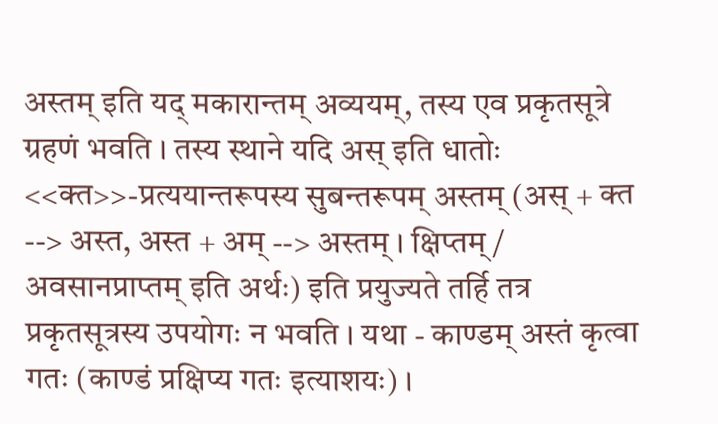अस्तम् इति यद् मकारान्तम् अव्ययम्, तस्य एव प्रकृतसूत्रे ग्रहणं भवति । तस्य स्थाने यदि अस् इति धातोः <<क्त>>-प्रत्ययान्तरूपस्य सुबन्तरूपम् अस्तम् (अस् + क्त --> अस्त, अस्त + अम् --> अस्तम् । क्षिप्तम् / अवसानप्राप्तम् इति अर्थः) इति प्रयुज्यते तर्हि तत्र प्रकृतसूत्रस्य उपयोगः न भवति । यथा - काण्डम् अस्तं कृत्वा गतः (काण्डं प्रक्षिप्य गतः इत्याशयः) ।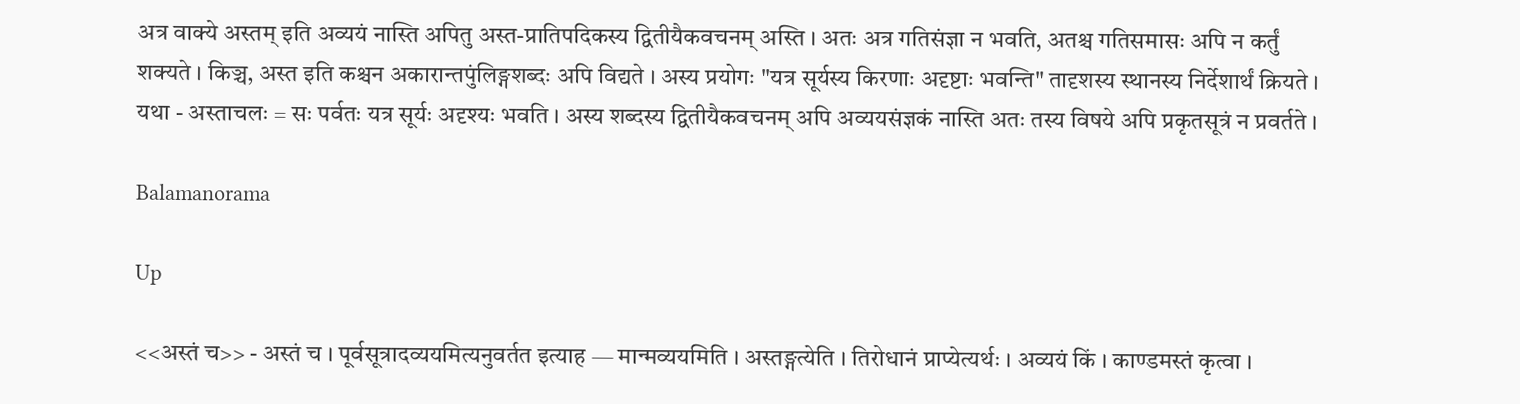अत्र वाक्ये अस्तम् इति अव्ययं नास्ति अपितु अस्त-प्रातिपदिकस्य द्वितीयैकवचनम् अस्ति । अतः अत्र गतिसंज्ञा न भवति, अतश्च गतिसमासः अपि न कर्तुं शक्यते । किञ्च, अस्त इति कश्चन अकारान्तपुंलिङ्गशब्दः अपि विद्यते । अस्य प्रयोगः "यत्र सूर्यस्य किरणाः अदृष्टाः भवन्ति" तादृशस्य स्थानस्य निर्देशार्थं क्रियते । यथा - अस्ताचलः = सः पर्वतः यत्र सूर्यः अदृश्यः भवति । अस्य शब्दस्य द्वितीयैकवचनम् अपि अव्ययसंज्ञकं नास्ति अतः तस्य विषये अपि प्रकृतसूत्रं न प्रवर्तते ।

Balamanorama

Up

<<अस्तं च>> - अस्तं च । पूर्वसूत्रादव्ययमित्यनुवर्तत इत्याह — मान्मव्ययमिति । अस्तङ्गत्येति । तिरोधानं प्राप्येत्यर्थः । अव्ययं किं । काण्डमस्तं कृत्वा ।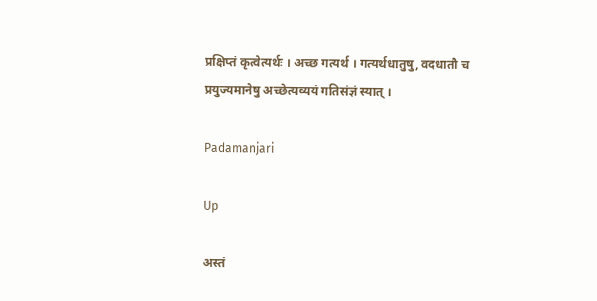प्रक्षिप्तं कृत्वेत्यर्थः । अच्छ गत्यर्थ । गत्यर्थधातुषु, वदधातौ च प्रयुज्यमानेषु अच्छेत्यव्ययं गतिसंज्ञं स्यात् ।

Padamanjari

Up

अस्तं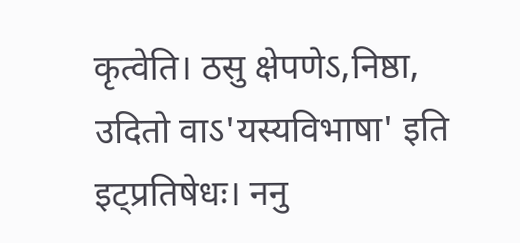कृत्वेति। ठसु क्षेपणेऽ,निष्ठा, उदितो वाऽ'यस्यविभाषा' इति इट्प्रतिषेधः। ननु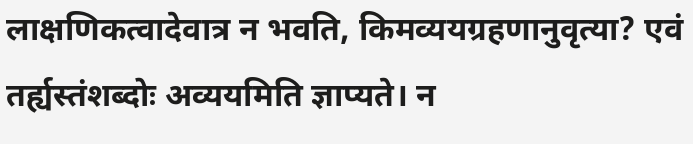लाक्षणिकत्वादेवात्र न भवति, किमव्ययग्रहणानुवृत्या? एवं तर्ह्यस्तंशब्दोः अव्ययमिति ज्ञाप्यते। न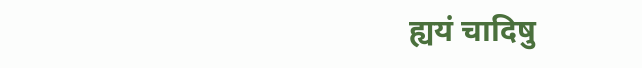ह्ययं चादिषु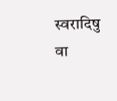स्वरादिषु वा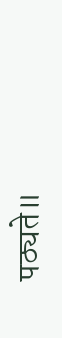पठ्यते॥